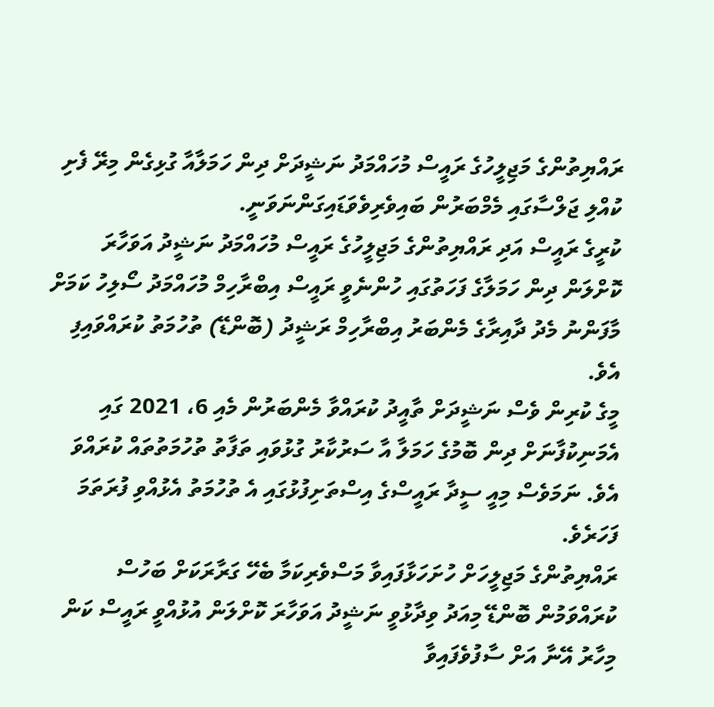ރައްޔިތުންގެ މަޖިލީހުގެ ރައީސް މުހައްމަދު ނަޝީދަށް ދިން ހަމަލާއާ ގުޅިގެން މިރޭ ފެށި ކުއްލި ޖަލްސާގައި މެމްބަރުން ބައިވެރިވެވަޑައިގަންނަވަނީ.
ކުރީގެ ރައީސް އަދި ރައްޔިތުންގެ މަޖިލީހުގެ ރައީސް މުހައްމަދު ނަޝީދު އަވަހާރަ ކޮށްލަން ދިން ހަމަލާގެ ފަހަތުގައި ހުންނެވީ ރައީސް އިބްރާހިމް މުހައްމަދު ސޯލިހު ކަމަށް މާފަންނު މެދު ދާއިރާގެ މެންބަރު އިބްރާހިމް ރަޝީދު (ބޮންޑޭ) ތުހުމަތު ކުރައްވައިފި އެވެ.
މީގެ ކުރިން ވެސް ނަޝީދަށް ތާއީދު ކުރައްވާ މެންބަރުން މެއި 6، 2021 ގައި އެމަނިކުފާނަށް ދިން ބޮމުގެ ހަމަލާ އާ ސަރުކާރު ގުޅުވައި ތަފާތު ތުހުމަތުތައް ކުރައްވަ އެވެ. ނަމަވެސް މިއީ ސީދާ ރައީސްގެ އިސްތަށިފުޅުގައި އެ ތުހުމަތު އެޅުއްވި ފުރަތަމަ ފަހަރެވެ.
ރައްޔިތުންގެ މަޖިލީހަށް ހުށަހަޅާފައިވާ މަސްވެރިކަމާ ބެހޭ ގަރާރަކަށް ބަހުސް ކުރައްވަމުން ބޮންޑޭ މިއަދު ވިދާޅުވީ ނަޝީދު އަވަހާރަ ކޮށްލަން އުޅުއްވީ ރައީސް ކަން މިހާރު އޭނާ އަށް ސާފުވެފައިވާ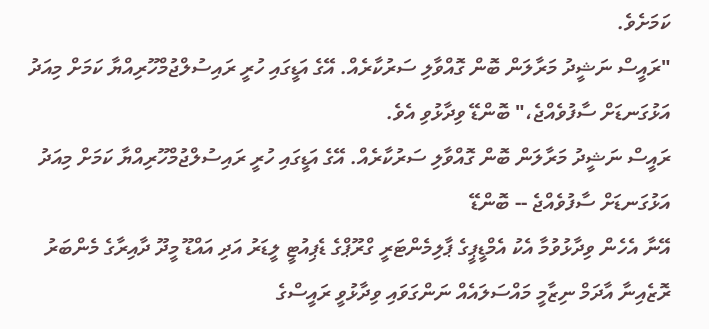ކަމަށެވެ.
"ރައީސް ނަޝީދު މަރާލަން ބޮން ގޮއްވާލި ސަރުކާރެއް. އޭގެ އަޑީގައި ހުރީ ރައިސުލްޖުމްހޫރިއްޔާ ކަމަށް މިއަދު އަޅުގަނޑަށް ސާފުވެއްޖެ،" ބޮންޑޭ ވިދާޅުވި އެވެ.
ރައީސް ނަޝީދު މަރާލަން ބޮން ގޮއްވާލި ސަރުކާރެއް. އޭގެ އަޑީގައި ހުރީ ރައިސުލްޖުމްހޫރިއްޔާ ކަމަށް މިއަދު އަޅުގަނޑަށް ސާފުވެއްޖެ -- ބޮންޑޭ
އޭނާ އެހެން ވިދާޅުވުމާ އެކު އެމްޑީޕީގެ ޕާލިމެންޓަރީ ގްރޫޕްގެ ޑެޕިއުޓީ ލީޑަރު އަދި އައްޑޫ މީދޫ ދާއިރާގެ މެންބަރު ރޮޒެއިނާ އާދަމް ނިޒާމީ މައްސަލައެއް ނަންގަވައި ވިދާޅުވީ ރައީސްގެ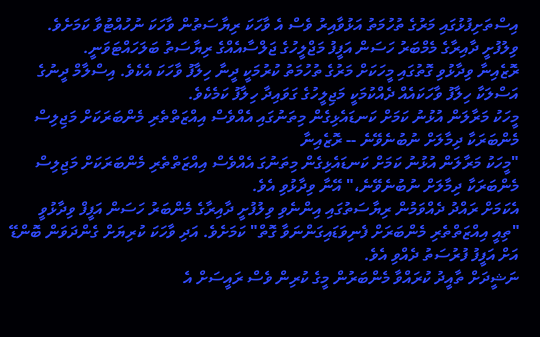އިސްތަށިފުޅުގައި މަރުގެ ތުހުމަތު އަޅުވާއިރު ވެސް އެ ވާހަކަ ރިޔާސަތުން ވާހަކަ ނުހުއްޓުވާ ކަމަށެވެ.
ވިލުފުށީ ދާއިރާގެ މެމްބަރު ހަސަން އަފީފު މަޖްލީހުގެ ޖަލްސާއެއްގެ ރިޔާސަތު ބަލަހައްޓަވަނީ.
ރޮޒެއިނާ ވިދާޅުވި ގޮތުގައި މީހަކަށް މަރުގެ ތުހުމަތު ކުރުމަކީ ދީނާ ހިލާފު ވާހަކަ އެކެވެ. އިސްލާމް ދީނުގެ އަސްލަކާ ހިލާފު ވާހަކައެއް ދެއްކުމަކީ މަޖިލީހުގެ ގަވައިދާ ހިލާފު ކަމެކެވެ.
މީހަކު މަރާލަން އުޅުނު ކަމަށް ކަނޑައެޅިގެން މިތަނުގައި އެއްވެސް އިއްޒަތްތެރި މެންބަރަކަށް މަޖިލިސް މެންބަރަކާ ދިމާލަށް ނުބުނެވޭނެ -- ރޮޒެއިނާ
"މީހަކު މަރާލަން އުޅުނު ކަމަށް ކަނޑައެޅިގެން މިތަނުގަ އެއްވެސް އިއްޒަތްތެރި މެންބަރަކަށް މަޖިލިސް މެންބަރަކާ ދިމާލަށް ނުބުނެވޭނެ،" އޭނާ ވިދާޅުވި އެވެ.
އެކަމަށް ރައްދު ދެއްވަމުން ރިޔާސަތުގައި އިންނެވި ވިލުފުށީ ދާއިރާގެ މެންބަރު ހަސަން އަފީފް ވިދާޅުވީ "ތިއީ އިއްޒަތްތެރި މެންބަރަށް ފެނިވަޑައިގަންނަވާ ގޮތް" ކަމަށެވެ. އަދި ވާހަކަ ކުރިޔަށް ގެންދަވަން ބޮންޑޭ އަށް އަފީފު ފުރުސަތު ދެއްވި އެވެ.
ނަޝީދަށް ތާއީދު ކުރައްވާ މެންބަރުން މީގެ ކުރިން ވެސް ރައީސަށް އެ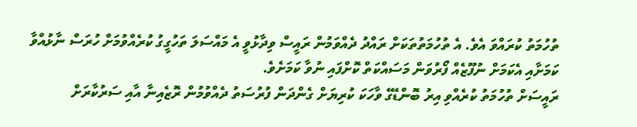ތުހުމަތު ކުރައްވަ އެވެ. އެ ތުހުމަތުތަކަށް ރައްދު ދެއްވަމުން ރައީސް ވިދާޅުވީ އެ މައްސަލަ ތަހުގީގު ކުރެއްވުމަށް ހުރަސް ނާޅުއްވާ ކަމަށާއި އެކަމަށް ނުފޫޒެއް ފޯރުވަން މަސައްކަތް ކޮށްފައި ނުވާ ކަމަށެވެ.
ރައީސަށް ތުހުމަތު ކުރެއްވި އިރު ބޮންޑޭގެ ވާހަކަ ކުރިޔަށް ގެންދަން ފުރުސަތު ދެއްވުމުން ރޮޒެއިނާ އާއި ސަރުކާރަށް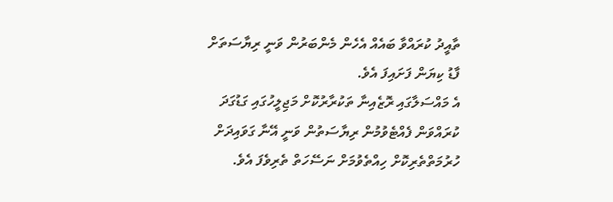ތާއީދު ކުރައްވާ ބައެއް އެހެން މެންބަރުން ވަނީ ރިޔާސަތަށް ފާޑު ކިޔަން ފަށައިފަ އެވެ.
އެ މައްސަލާގައި ރޮޒެއިނާ ތަކުރާރުކޮށް މަޖިލީހުގައި ގަޑުގަދަ ކުރައްވަން ފެއްޓެވުމުން ރިޔާސަތުން ވަނީ އޭނާ ގަވައިދަށް ހުރުމަތްތެރިކޮށް ހިއްތެވުމަށް ނަސޭހަތް ތެރިވެފަ އެވެ.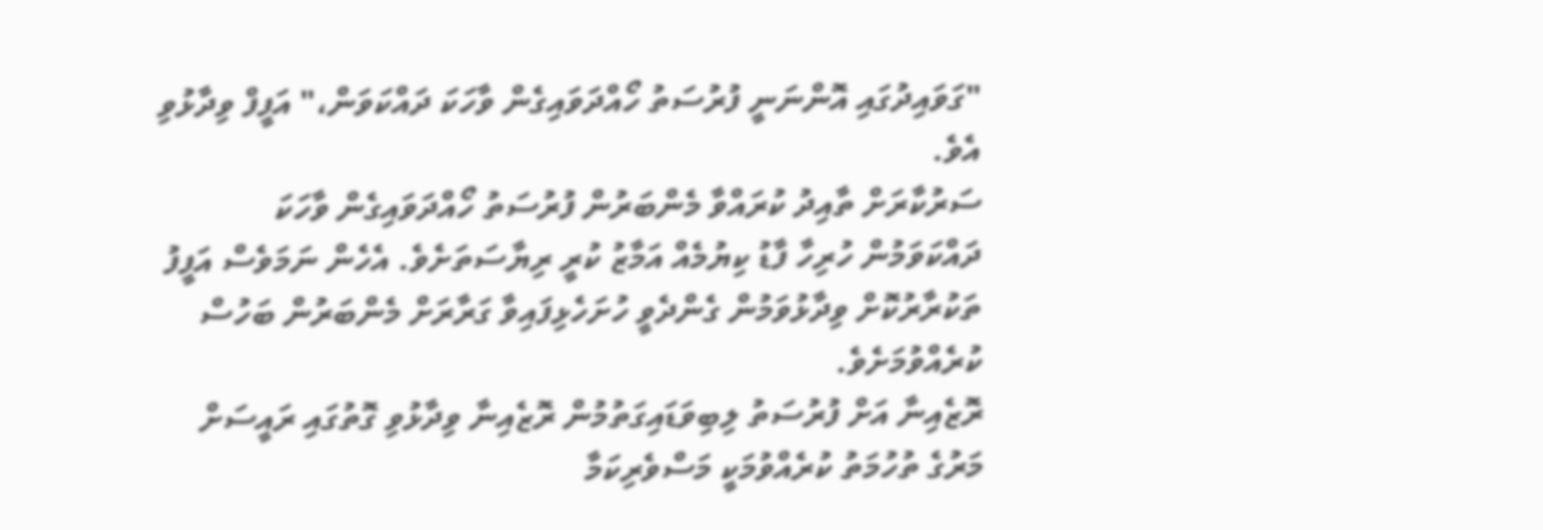"ގަވައިދުގައި އޮންނަނީ ފުރުސަތު ހޯއްދަވައިގެން ވާހަކަ ދައްކަވަން،" އަފީފް ވިދާޅުވި އެވެ.
ސަރުކާރަށް ތާއިދު ކުރައްވާ މެންބަރުން ފުރުސަތު ހޯއްދަވައިގެން ވާހަކަ ދައްކަވަމުން ހުރިހާ ފާޑު ކިޔުމެއް އަމާޒު ކުރީ ރިޔާސަތަށެވެ. އެހެން ނަމަވެސް އަފީފު ތަކުރާރުކޮށް ވިދާޅުވަމުން ގެންދެވީ ހުށަހެޅިފައިވާ ގަރާރަށް މެންބަރުން ބަހުސް ކުރެއްވުމަށެވެ.
ރޮޒެއިނާ އަށް ފުރުސަތު ލިބިވަޑައިގަތުމުން ރޮޒެއިނާ ވިދާޅުވި ގޮތުގައި ރައީސަށް މަރުގެ ތުހުމަތު ކުރެއްވުމަކީ މަސްވެރިކަމާ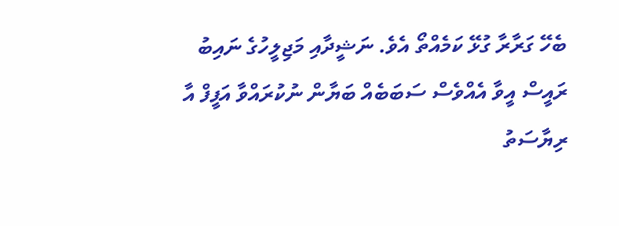ބެހޭ ގަރާރާ ގުޅޭ ކަމެއްތޯ އެވެ. ނަޝީދާއި މަޖިލީހުގެ ނައިބު ރައީސް އީވާ އެއްވެސް ސަބަބެއް ބަޔާން ނުކުރައްވާ އަފީފް އާ ރިޔާސަތު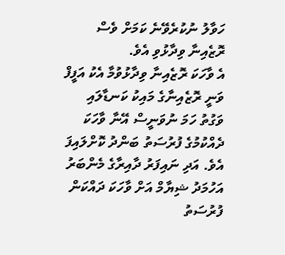ހަވާލު ނުކުރެވޭނެ ކަމަށް ވެސް ރޮޒެއިނާ ވިދާޅުވި އެވެ.
އެ ވާހަކަ ރޮޒެއިނާ ވިދާޅުވުމާ އެކު އަފީފް ވަނީ ރޮޒެއިނާގެ މައިކު ކަނޑާލައި ވަގުތު ހަމަ ނުވަނީސް އޭނާ ވާހަކަ ދެއްކުމުގެ ފުރުސަތު ބަންދު ކޮށްލައިފަ އެވެ. އަދި ނައިފަރު ދާއިރާގެ މެންބަރު އަހުމަދު ޝިޔާމް އަށް ވާހަކަ ދައްކަން ފުރުސަތު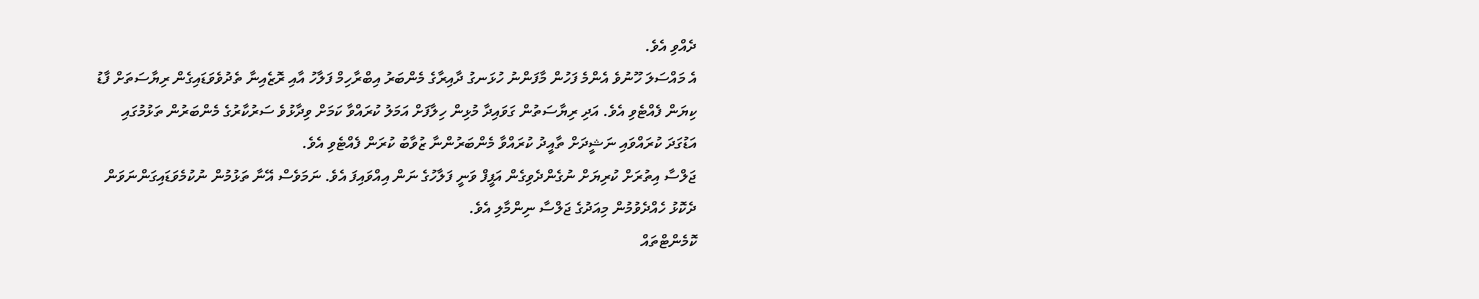ދެއްވި އެވެ.
އެ މައްސަލަ ހޫނުވެ އެންމެ ފަހުން މާފަންނު ހުޅަނގު ދާއިރާގެ މެންބަރު އިބްރާހިމް ފަލާހު އާއި ރޮޒެއިނާ ތެދުވެވަޑައިގެން ރިޔާސަތަށް ފާޑު ކިޔަން ފެއްޓެވި އެވެ. އަދި ރިޔާސަތުން ގަވައިދާ މުޅިން ހިލާފަށް އަމަލު ކުރައްވާ ކަމަށް ވިދާޅުވެ ސަރުކާރުގެ މެންބަރުން ތަޅުމުގައި އަޑުގަދަ ކުރައްވައި ނަޝީދަށް ތާއީދު ކުރައްވާ މެންބަރުންނާ ޒުވާބު ކުރަން ފެއްޓެވި އެވެ.
ޖަލްސާ އިތުރަށް ކުރިޔަށް ނުގެންދެވިގެން އަފީފް ވަނީ ފަލާހުގެ ނަން އިއްވައިފަ އެވެ. ނަމަވެސް އޭނާ ތަޅުމުން ނުކުމެވަޑައިގަންނަވަން ދެކޮޅު ހެއްދެވުމުން މިއަދުގެ ޖަލްސާ ނިންމާލި އެވެ.
ކޮމެންޓްތައް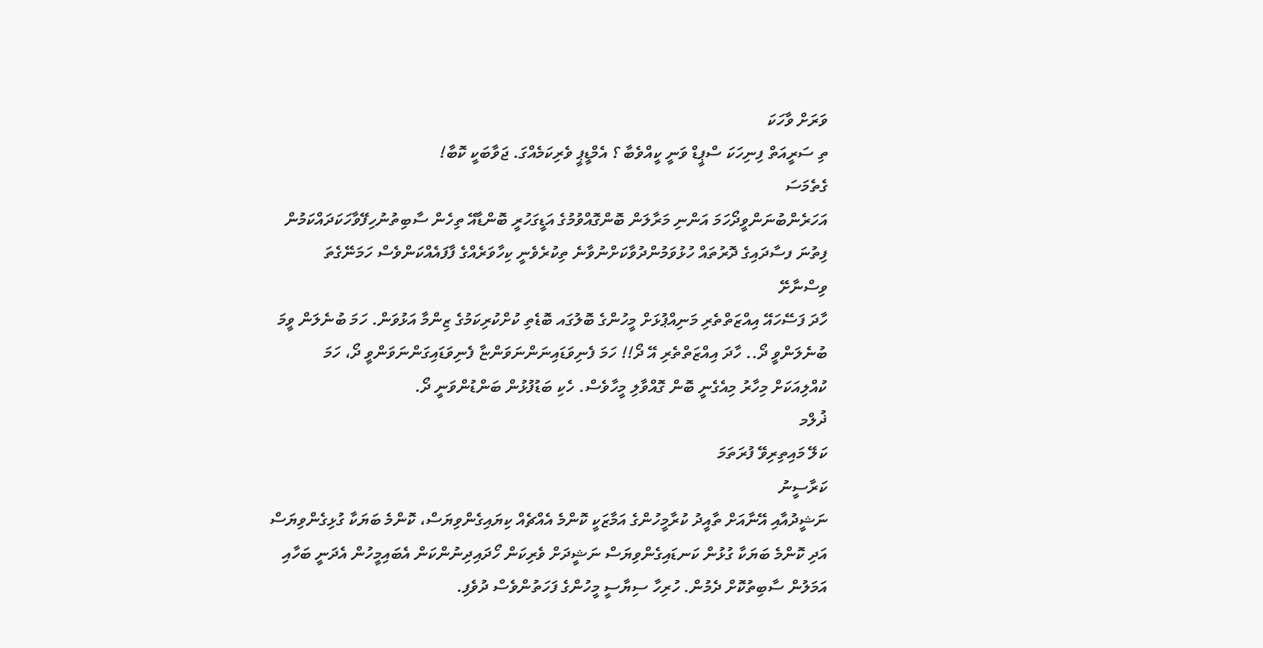ވަރަށް ވާހަކަ
ތި ސަރީއަތް ފިނިހަކަ ސްޕީޑް ވަނީ ކީއްވެބާ ؟ އެމްޑީޕީ ވެރިކަމެއްގަ. ޖަވާބަކީ ކޮބާ!
ގެތެމަސަ
އަހަރެންބުނަންވީދޯހަމަ އަންނި މަރާލަން ބޮންގޮއްވުމުގެ އަޑީގަހުރީ ބޮންޑާއޭ ތިހެން ސާބިތުނުހިފޭވާހަކަދައްކަމުން ފިތުނަ ފސާދައިގެ ދޮރުތައް ހުޅުވަމުންދުވާކަށްނުވާނެ ތިކުރެވެނީ ކިހާވަރެއްގެ ފާފައެއްކަންވެސް ހަމަނޭގެތަ
ވިސްނާށޭ
ހާދަ ފަސޭހައޭ އިއްޒަތްތެރި މަނިއްޕުޅަށް މީހުންގެ ބޮލުގައ ބޮޑެތި ކުށްކުރިކަމުގެ ޒިންމާ އަޅުވަން. ހަމަ ބުނެލަން ވީމަ ބުނެލަންވީ ދޯ.. ހާދަ އިއްޒަތްތެރި އޭ ދޯ!! ހަމަ ފެނިވަޑައިނަންނަވަންޏާ ފެނިވަޑައިގަންނަވަންވީ ދޯ، ހަމަ ކުއްލިއަކަށް މިހާރު މިއެގެނީ ބޮން ގޮއްވާލި މީހާވެސް. ހެކި ބަޑުފުޅުން ބަންޑުންވަނީ ދޯ.
ޛުލްމ
ކަލޭ މައިތިރިވޭ ފުރަތަމަ
ކަރާސީނު
ނަޝީދުއާއި އޭނާއަށް ތާއީދު ކުރާމީހުންގެ އަމާޒަކީ ކޮންމެ އެއްޗެއް ކިޔައިގެންވިޔަސް، ކޮންމެ ބަޔަކާ ގުޅިގެންވިޔަސް އަދި ކޮންމެ ބަޔަކާ ގުޅުން ކަނޑައިގެންވިޔަސް ނަޝީދަށް ވެރިކަން ހޯދައިދިނުންކަން އެބައިމީހުން އެދަނީ ބަހާއި އަމަލުން ސާބިތުކޮށް ދެމުން. ހުރިހާ ސިޔާސީ މީހުންގެ ފަހަތުންވެސް ދުވެފި.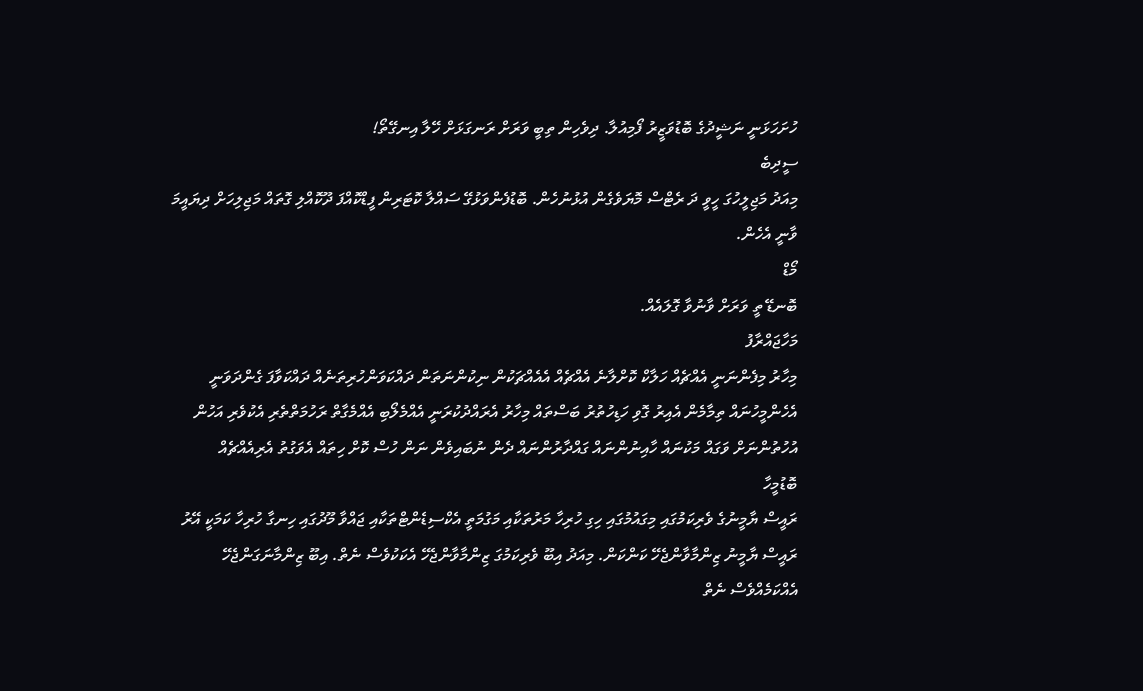ހުށަހަޅަނީ ނަޝީދުގެ ބޮޑުވަޒީރު ފޯމިއުލާ. ދިވެހިން ތިބީ ވަރަށް ރަނގަޅަށް ހޭލާ އިނގޭތޯ!
ސީދިބެ
މިއަދު މަޖިލީހުގަ ހީވީ ދަ ރެޓްސް މޮޔަވެގެން އުޅުނުހެން. ބޮޑުފެންވަޅުގޭ ސައްލާ ކޮޓަރިން ފީޑްކޮއްފަ ދޫކޮއްލި ގޮތައް މަޖިލިހަށް ދިޔައީމަ ވާނީ އެހެން.
މޯޑް
ބޮނޑޭ ތީ ވަރަށް ވާނުވާ ގޮލައެއް.
މަހާޖައްރާފު
މިހާރު މިފެންނަނީ އެއްޗެއް ހަލާކް ކޮށްލާނެ އެއްޗެއް އެއެއްޗަކުން ނިކުންނަތަން ދައްކަވަންހުރިތަނެއް ދައްކަވާފަ ގެންދަވަނީ އެހެންމީހުނައް ތިމާމެން އެއިރު ގޮވި ހަޑިހުތުރު ބަސްތައް މިހާރު އެރައްދުކުރަނީ އެއްމެލޯބި އެއްމެގާތް ރަހުމަތްތެރި އެކުވެރި އަހުން އުހުތުންނަށް ވަގައް މަކުނައް ހާއިނުންނައް ގައްދާރުންނައް ދެން ނުބައިވެން ނަން ހުސް ކޮށް ހިތައް އެވަގުތު އެރިއެއްޗެއް
ބޮޑުމީހާ
ރައީސް ޔާމީނުގެ ވެރިކަމުގައި މިގައުމުގައި ހިގި ހުރިހާ މަރުތަކާއި މަގުމަތީ އެކްސިޑެންޓްތަކާއި ޖައްވާ މޫދުގައި ހިނގާ ހުރިހާ ކަމަކީ އޭރު ރައީސް ޔާމީނު ޒިންމާވާންޖެހޭ ކަންކަން. މިއަދު އިބޫ ވެރިކަމުގަ ޒިންމާވާންޖެހޭ އެކަކުވެސް ނެތް. އިބޫ ޒިންމާނަގަންޖެހޭ އެއްކަމެއްވެސް ނެތް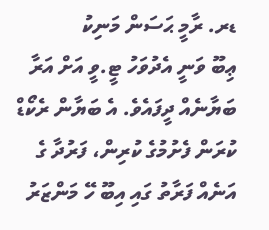ޑރ. ރާމީ ޙަސަން މަނިކު
ޢިބޫ ވަނީ އެދުވަހު ޓީ.ވީ އަށް އަރާ ބަޔާނެއް ދީފައެވެ. އެ ބަޔާން ރެކޯޑް ކުރަން ފެށުމުގެ ކުރިން، ފަރުދާ ގެ އަނެއް ފަރާތު ގައި އިބޫ ހޭ މަންޒަރު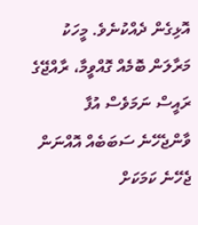އޮޅިގެން ދެއްކުނެވެ. މީހަކު މަރާލަން ބޮމެއް ގޮއްވީމާ، ރާއްޖޭގެ ރައީސް ނަމަވެސް އުފާ ވާންޖެހޭނެ ސަބަބެއް އޮއްނަން ޖެހޭނެ ކަމަކަށް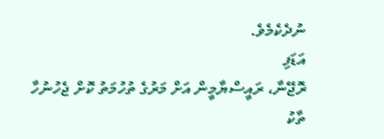ނުދެކެމެވެ.
އަޑަފި
ރޮޖޭނާ، ރައީސްޔާމީން އަށް މަރުގެ ތުހުމަތު ކޮށް ޖެހުނުހާ ތާކު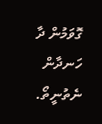ގޮވަމުން ދާ ހަނދާން ނެތުނީތޯ.